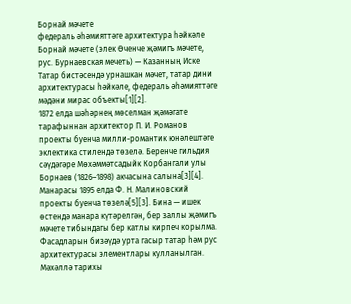Борнай мәчете
федераль әһәмияттәге архитектура һәйкәле
Борнай мәчете (элек Өченче җәмигъ мәчете, рус. Бурнаевская мечеть) — Казанның Иске Татар бистәсендә урнашкан мәчет, татар дини архитектурасы һәйкәле, федераль әһәмияттәге мәдәни мирас объекты[1][2].
1872 елда шәһәрнең мөселман җәмәгате тарафыннан архитектор П. И. Романов проекты буенча милли-романтик юнәлештәге эклектика стилендә төзелә. Беренче гильдия сәүдәгәре Мөхәммәтсадыйк Корбангали улы Борнаев (1826–1898) акчасына салына[3][4]. Манарасы 1895 елда Ф. Н. Малиновский проекты буенча төзелә[5][3]. Бина — ишек өстендә манара күтәрелгән, бер заллы җәмигъ мәчете тибындагы бер катлы кирпеч корылма. Фасадларын бизәүдә урта гасыр татар һәм рус архитектурасы элементлары кулланылган.
Мәхәллә тарихы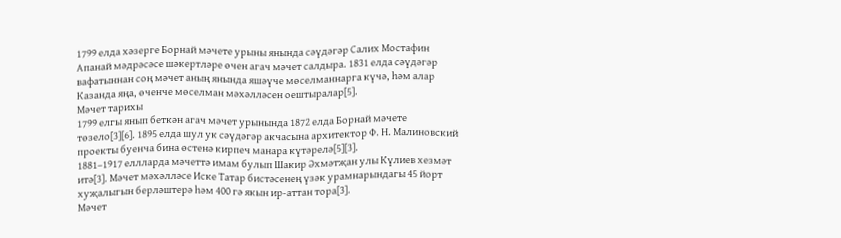1799 елда хәзерге Борнай мәчете урыны янында сәүдәгәр Салих Мостафин Апанай мәдрәсәсе шәкертләре өчен агач мәчет салдыра. 1831 елда сәүдәгәр вафатыннан соң мәчет аның янында яшәүче мөселманнарга күчә, һәм алар Казанда яңа, өченче мөселман мәхәлләсен оештыралар[5].
Мәчет тарихы
1799 елгы янып беткән агач мәчет урынында 1872 елда Борнай мәчете төзелo[3][6]. 1895 елда шул ук сәүдәгәр акчасына архитектор Ф. Н. Малиновский проекты буенча бина өстенә кирпеч манара күтәрелә[5][3].
1881–1917 еллларда мәчеттә имам булып Шакир Әхмәтҗан улы Күлиев хезмәт итә[3]. Мәчет мәхәлләсе Иске Татар бистәсенең үзәк урамнарындагы 45 йорт хуҗалыгын берләштерә һәм 400 гә якын ир-аттан тора[3].
Мәчет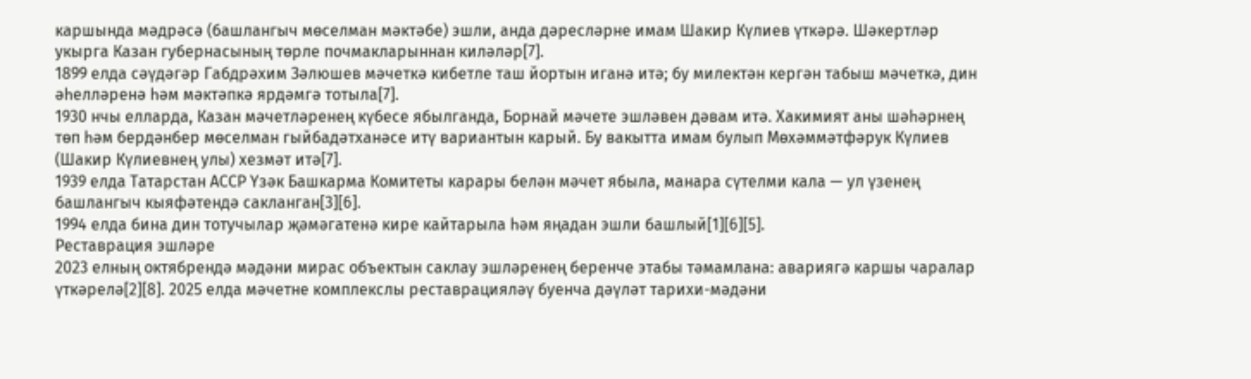каршында мәдрәсә (башлангыч мөселман мәктәбе) эшли, анда дәресләрне имам Шакир Күлиев үткәрә. Шәкертләр укырга Казан губернасының төрле почмакларыннан киләләр[7].
1899 елда сәүдәгәр Габдрәхим Зәлюшев мәчеткә кибетле таш йортын иганә итә; бу милектән кергән табыш мәчеткә, дин әһелләренә һәм мәктәпкә ярдәмгә тотыла[7].
1930 нчы елларда, Казан мәчетләренең күбесе ябылганда, Борнай мәчете эшләвен дәвам итә. Хакимият аны шәһәрнең төп һәм бердәнбер мөселман гыйбадәтханәсе итү вариантын карый. Бу вакытта имам булып Мөхәммәтфәрук Күлиев (Шакир Күлиевнең улы) хезмәт итә[7].
1939 елда Татарстан АССР Үзәк Башкарма Комитеты карары белән мәчет ябыла, манара сүтелми кала — ул үзенең башлангыч кыяфәтендә сакланган[3][6].
1994 елда бина дин тотучылар җәмәгатенә кире кайтарыла һәм яңадан эшли башлый[1][6][5].
Реставрация эшләре
2023 елның октябрендә мәдәни мирас объектын саклау эшләренең беренче этабы тәмамлана: авариягә каршы чаралар үткәрелә[2][8]. 2025 елда мәчетне комплекслы реставрацияләү буенча дәүләт тарихи-мәдәни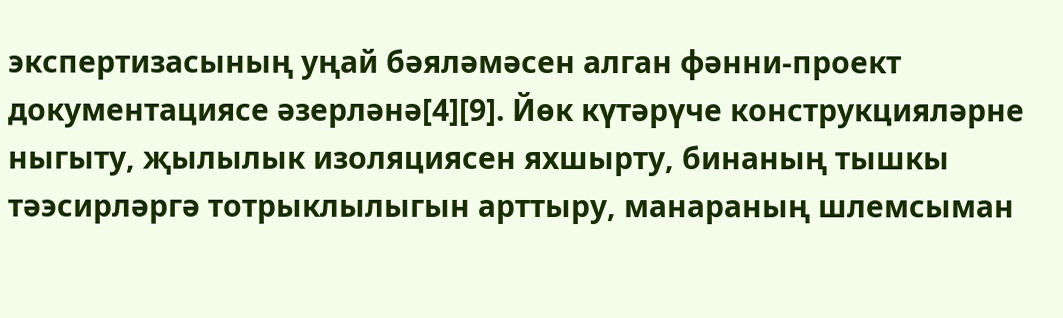экспертизасының уңай бәяләмәсен алган фәнни-проект документациясе әзерләнә[4][9]. Йөк күтәрүче конструкцияләрне ныгыту, җылылык изоляциясен яхшырту, бинаның тышкы тәэсирләргә тотрыклылыгын арттыру, манараның шлемсыман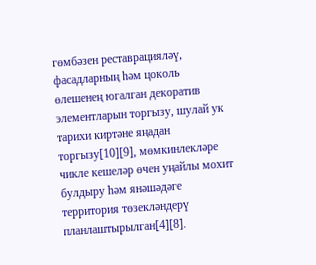гөмбәзен реставрацияләү, фасадларның һәм цоколь өлешенең югалган декоратив элементларын торгызу, шулай ук тарихи киртәне яңадан торгызу[10][9], мөмкинлекләре чикле кешеләр өчен уңайлы мохит булдыру һәм янәшәдәге территория төзекләндерү планлаштырылган[4][8].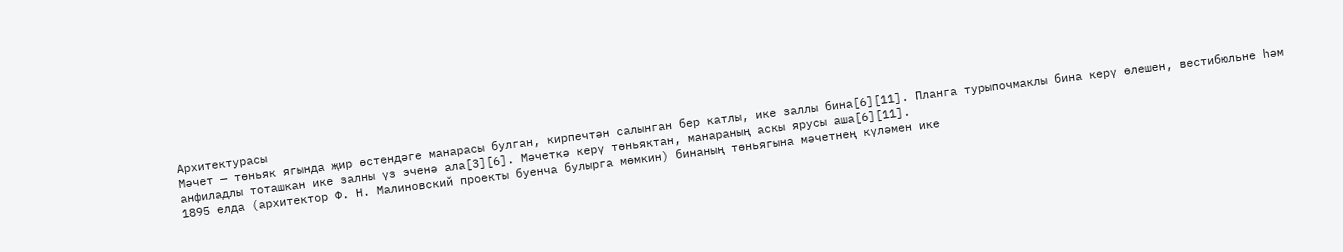Архитектурасы
Мәчет — төньяк ягында җир өстендәге манарасы булган, кирпечтән салынган бер катлы, ике заллы бина[6][11]. Планга турыпочмаклы бина керү өлешен, вестибюльне һәм анфиладлы тоташкан ике залны үз эченә ала[3][6]. Мәчеткә керү төньяктан, манараның аскы ярусы аша[6][11].
1895 елда (архитектор Ф. Н. Малиновский проекты буенча булырга мөмкин) бинаның төньягына мәчетнең күләмен ике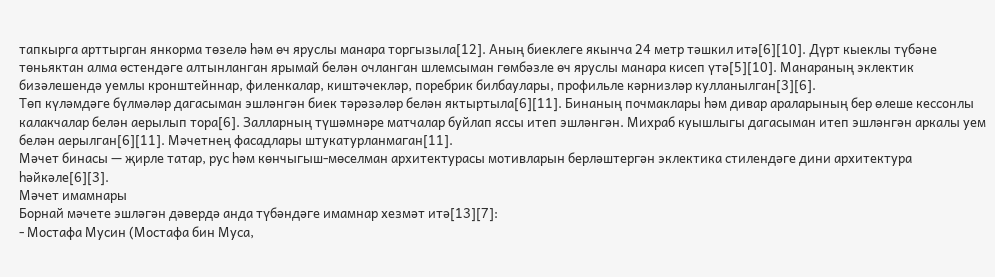тапкырга арттырган янкорма төзелә һәм өч яруслы манара торгызыла[12]. Аның биеклеге якынча 24 метр тәшкил итә[6][10]. Дүрт кыеклы түбәне төньяктан алма өстендәге алтынланган ярымай белән очланган шлемсыман гөмбәзле өч яруслы манара кисеп үтә[5][10]. Манараның эклектик бизәлешендә уемлы кронштейннар, филенкалар, киштәчекләр, поребрик билбаулары, профильле кәрнизләр кулланылган[3][6].
Төп күләмдәге бүлмәләр дагасыман эшләнгән биек тәрәзәләр белән яктыртыла[6][11]. Бинаның почмаклары һәм дивар араларының бер өлеше кессонлы калакчалар белән аерылып тора[6]. Залларның түшәмнәре матчалар буйлап яссы итеп эшләнгән. Михраб куышлыгы дагасыман итеп эшләнгән аркалы уем белән аерылган[6][11]. Мәчетнең фасадлары штукатурланмаган[11].
Мәчет бинасы — җирле татар, рус һәм көнчыгыш-мөселман архитектурасы мотивларын берләштергән эклектика стилендәге дини архитектура һәйкәле[6][3].
Мәчет имамнары
Борнай мәчете эшләгән дәвердә анда түбәндәге имамнар хезмәт итә[13][7]:
- Мостафа Мусин (Мостафа бин Муса,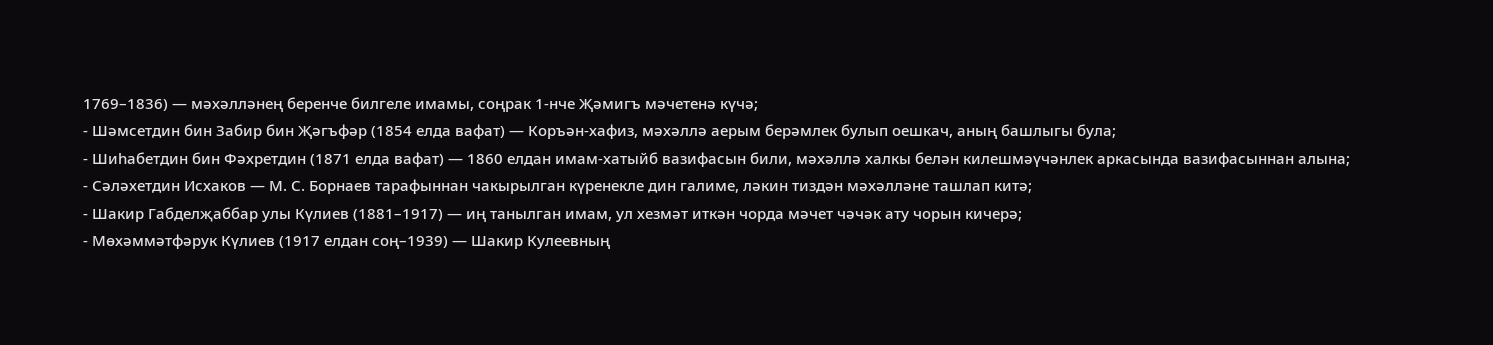1769–1836) — мәхәлләнең беренче билгеле имамы, соңрак 1-нче Җәмигъ мәчетенә күчә;
- Шәмсетдин бин Забир бин Җәгъфәр (1854 елда вафат) — Коръән-хафиз, мәхәллә аерым берәмлек булып оешкач, аның башлыгы була;
- Шиһабетдин бин Фәхретдин (1871 елда вафат) — 1860 елдан имам-хатыйб вазифасын били, мәхәллә халкы белән килешмәүчәнлек аркасында вазифасыннан алына;
- Сәләхетдин Исхаков — М. С. Борнаев тарафыннан чакырылган күренекле дин галиме, ләкин тиздән мәхәлләне ташлап китә;
- Шакир Габделҗаббар улы Күлиев (1881–1917) — иң танылган имам, ул хезмәт иткән чорда мәчет чәчәк ату чорын кичерә;
- Мөхәммәтфәрук Күлиев (1917 елдан соң–1939) — Шакир Кулеевның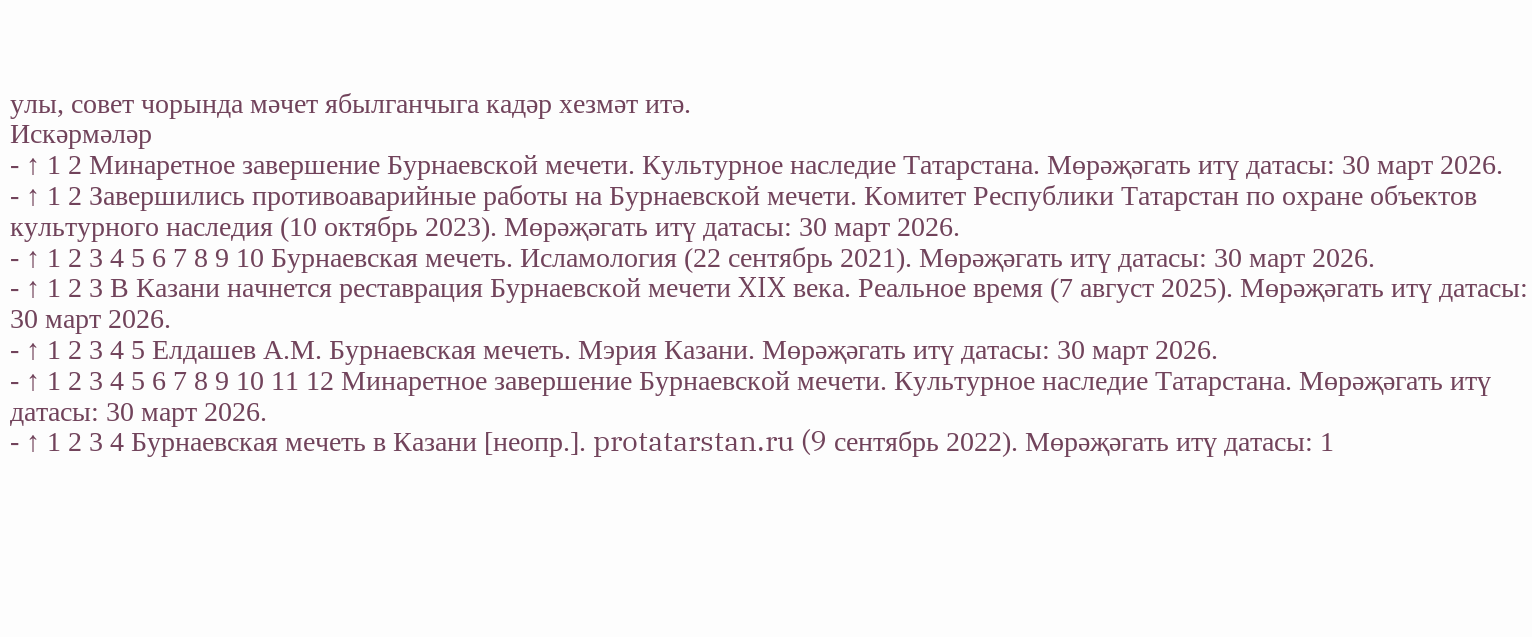улы, совет чорында мәчет ябылганчыга кадәр хезмәт итә.
Искәрмәләр
- ↑ 1 2 Минаретное завершение Бурнаевской мечети. Культурное наследие Татарстана. Мөрәҗәгать итү датасы: 30 март 2026.
- ↑ 1 2 Завершились противоаварийные работы на Бурнаевской мечети. Комитет Республики Татарстан по охране объектов культурного наследия (10 октябрь 2023). Мөрәҗәгать итү датасы: 30 март 2026.
- ↑ 1 2 3 4 5 6 7 8 9 10 Бурнаевская мечеть. Исламология (22 сентябрь 2021). Мөрәҗәгать итү датасы: 30 март 2026.
- ↑ 1 2 3 В Казани начнется реставрация Бурнаевской мечети XIX века. Реальное время (7 август 2025). Мөрәҗәгать итү датасы: 30 март 2026.
- ↑ 1 2 3 4 5 Елдашев А.М. Бурнаевская мечеть. Мэрия Казани. Мөрәҗәгать итү датасы: 30 март 2026.
- ↑ 1 2 3 4 5 6 7 8 9 10 11 12 Минаретное завершение Бурнаевской мечети. Культурное наследие Татарстана. Мөрәҗәгать итү датасы: 30 март 2026.
- ↑ 1 2 3 4 Бурнаевская мечеть в Казани [неопр.]. protatarstan.ru (9 сентябрь 2022). Мөрәҗәгать итү датасы: 1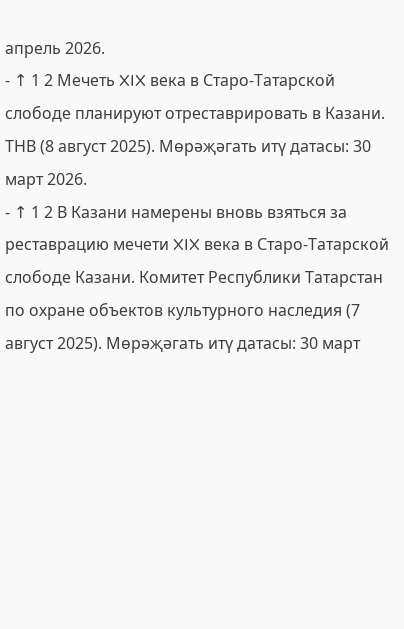апрель 2026.
- ↑ 1 2 Мечеть XIX века в Старо-Татарской слободе планируют отреставрировать в Казани. ТНВ (8 август 2025). Мөрәҗәгать итү датасы: 30 март 2026.
- ↑ 1 2 В Казани намерены вновь взяться за реставрацию мечети XIX века в Старо-Татарской слободе Казани. Комитет Республики Татарстан по охране объектов культурного наследия (7 август 2025). Мөрәҗәгать итү датасы: 30 март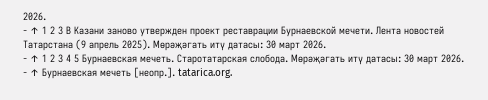2026.
- ↑ 1 2 3 В Казани заново утвержден проект реставрации Бурнаевской мечети. Лента новостей Татарстана (9 апрель 2025). Мөрәҗәгать итү датасы: 30 март 2026.
- ↑ 1 2 3 4 5 Бурнаевская мечеть. Старотатарская слобода. Мөрәҗәгать итү датасы: 30 март 2026.
- ↑ Бурнаевская мечеть [неопр.]. tatarica.org.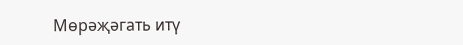Мөрәҗәгать итү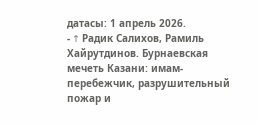датасы: 1 апрель 2026.
- ↑ Радик Салихов, Рамиль Хайрутдинов. Бурнаевская мечеть Казани: имам-перебежчик, разрушительный пожар и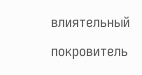влиятельный покровитель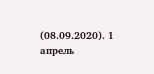(08.09.2020). 1 апрель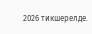2026 тикшерелде.